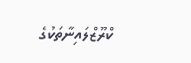ކްރޫޒްލައިނާތަކުގެ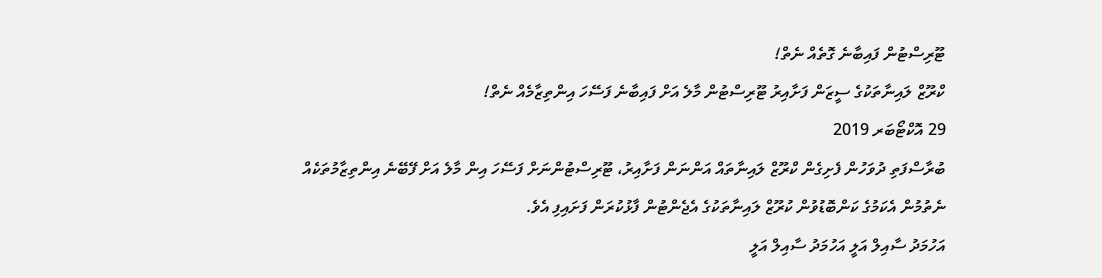ޓޫރިސްޓުން ފައިބާނެ ގޮތެއް ނެތް!
ކްރޫޒް ލައިނާތަކުގެ ސީޒަން ފަށާއިރު ޓޫރިސްޓުން މާލެ އަށް ފައިބާނެ ފަސޭހަ އިންތިޒާމެއް ނެތް!
29 އޮކްޓޯބަރ 2019
ބުރާސްފަތި ދުވަހުން ފެށިގެން ކްރޫޒް ލައިނާތައް އަންނަން ފަށާއިރު، ޓޫރިސްޓުންނަށް ފަސޭހަ އިން މާލެ އަށް ފޭބޭނެ އިންތިޒާމުތަކެއް ނެތުމުން އެކަމުގެ ކަންބޮޑުވުން ކުރޫޒް ލައިނާތަކުގެ އެޖެންޓުން ފާޅުކުރަން ފަށައިފި އެވެ.
އަހުމަދު ސާއިލް އަލީ އަހުމަދު ސާއިލް އަލީ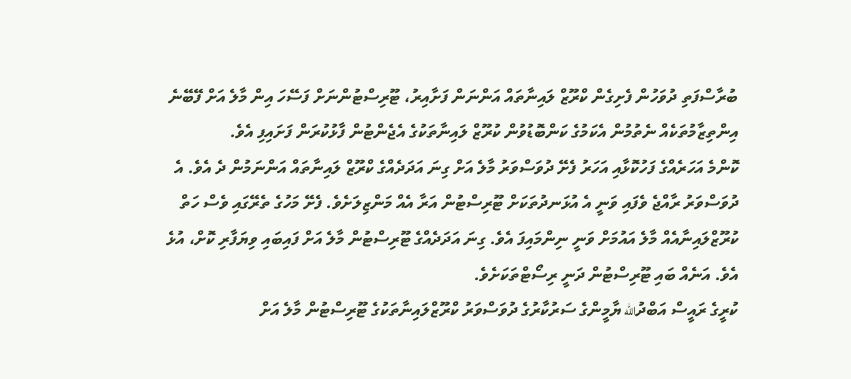ބުރާސްފަތި ދުވަހުން ފެށިގެން ކްރޫޒް ލައިނާތައް އަންނަން ފަށާއިރު، ޓޫރިސްޓުންނަށް ފަސޭހަ އިން މާލެ އަށް ފޭބޭނެ އިންތިޒާމުތަކެއް ނެތުމުން އެކަމުގެ ކަންބޮޑުވުން ކުރޫޒް ލައިނާތަކުގެ އެޖެންޓުން ފާޅުކުރަން ފަށައިފި އެވެ.
ކޮންމެ އަހަރެއްގެ ފަހުކޮޅާއި އަހަރު ފެށޭ ދުވަސްވަރު މާލެ އަށް ގިނަ އަދަދެއްގެ ކްރޫޒް ލައިނާތައް އަންނަމުން ދެ އެވެ. އެ ދުވަސްވަރު ރާއްޖެ ވެފައި ވަނީ އެ އުޅަނދުތަކަށް ޓޫރިސްޓުން އަރާ އެއް މަންޒިލަށެވެ. ފެށޭ މަހުގެ ތެރޭގައި ވެސް ހަތް ކުރޫޒްލައިނާއެއް މާލެ އައުމަށް ވަނީ ނިންމައިފަ އެވެ. ގިނަ އަދަދެއްގެ ޓޫރިސްޓުން މާލެ އަށް ފައިބައި ވިޔަފާރި ކޮށް، އުޅެ އެވެ. އަނެއް ބައި ޓޫރިސްޓުން ދަނީ ރިސޯޓްތަކަށެވެ.
ކުރީގެ ރައީސް އަބްދުالله ޔާމީންގެ ސަރުކާރުގެ ދުވަސްވަރު ކްރޫޒްލައިނާތަކުގެ ޓޫރިސްޓުން މާލެ އަށް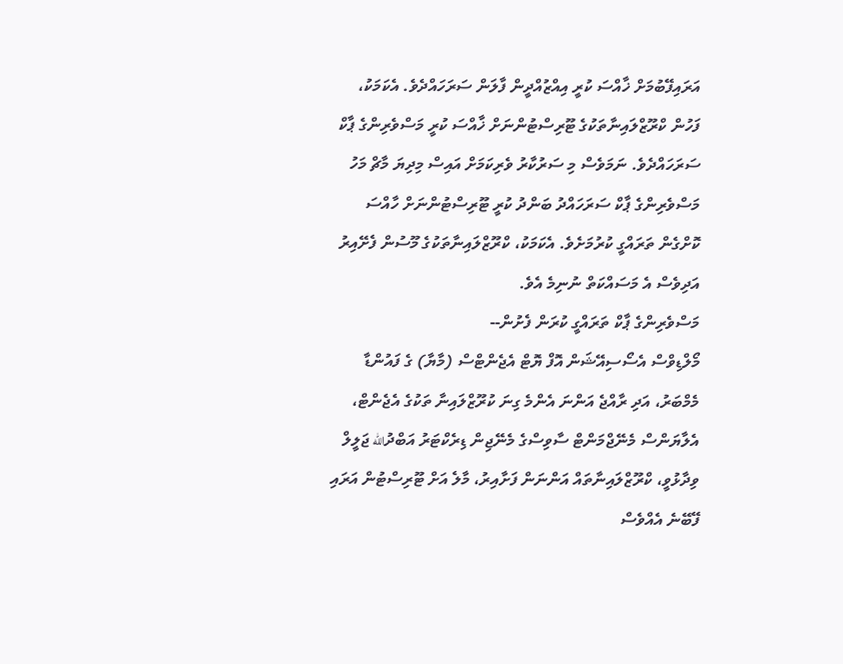އަރައިފޭބުމަށް ޚާއްސަ ކުރީ އިއްޒުއްދީން ފާލަން ސަރަހައްދެވެ. އެކަމަކު، ފަހުން ކްރޫޒްލައިނާތަކުގެ ޓޫރިސްޓުންނަށް ޚާއްސަ ކުރީ މަސްވެރިންގެ ޕާކް ސަރަހައްދެވެ. ނަމަވެސް މި ސަރުކާރު ވެރިކަމަށް އައިސް މިދިޔަ މާޗް މަހު މަސްވެރިންގެ ޕާކް ސަރަހައްދު ބަންދު ކުރީ ޓޫރިސްޓުންނަށް ހާއްސަ ކޮށްގެން ތަރައްގީ ކުރުމަށެވެ. އެކަމަކު، ކްރޫޒްލައިނާތަކުގެ މޫސުން ފެށޭއިރު އަދިވެސް އެ މަސައްކަތް ނުނިމެ އެވެ.
މަސްވެރިންގެ ޕާކް ތަރައްގީ ކުރަން ފެށުން--
މޯލްޑިވްސް އެސޯސިއޭޝަން އޮފް ޔޮޓް އެޖެންޓްސް (މާޔާ) ގެ ފައުންޑާ މެމްބަރު، އަދި ރާއްޖެ އަންނަ އެންމެ ގިނަ ކުރޫޒްލައިނާ ތަކުގެ އެޖެންޓް، އެލާޔަންސް މެނޭޖްމަންޓް ސާވިސްގެ މެނޭޖިން ޑިރެކްޓަރު އަބްދުالله ޖަލީލް ވިދާޅުވީ، ކްރޫޒްލައިނާތައް އަންނަން ފަށާއިރު، މާލެ އަށް ޓޫރިސްޓުން އަރައި ފޭބޭނެ އެއްވެސް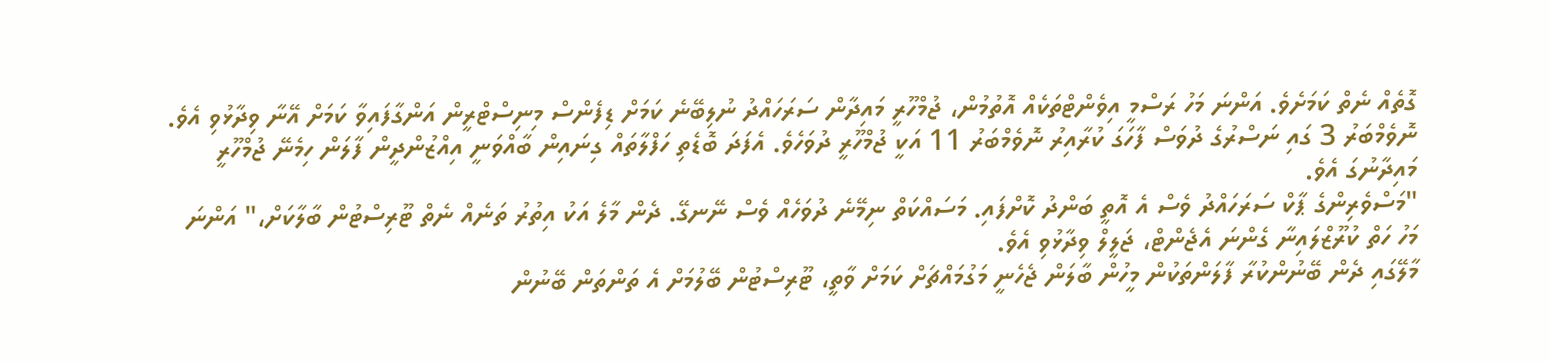ގޮތެއް ނެތް ކަމަށެވެ. އަންނަ މަހު ރަސްމީ އިވެންޓްތަކެއް އޮތުމުން، ޖުމްހޫރީ މައިދާން ސަރަހައްދު ނުލިބޭނެ ކަމަށް ޑިފެންސް މިނިސްޓްރީން އަންގާފައިވާ ކަމަށް އޭނާ ވިދާޅުވި އެވެ.
ނޮވެމްބަރު 3 ގައި ނަސްރުގެ ދުވަސް ފާހަގަ ކުރާއިރު ނޮވެމްބަރު 11 އަކީ ޖުމްހޫރީ ދުވަހެވެ. އެފަދަ ބޮޑެތި ހަފްލާތައް ގިނައިން ބާއްވަނީ އިއްޒުންދީން ފާލަން ހިމެނޭ ޖުމްހޫރީ މައިދާނުގަ އެވެ.
"މަސްވެރިންގެ ޕާކް ސަރަހައްދު ވެސް އެ އޮތީ ބަންދު ކޮށްފައި. މަސައްކަތް ނިމޭނެ ދުވަހެއް ވެސް ނޭނގޭ. ދެން މާލެ އަކު އިތުރު ތަނެއް ނެތް ޓޫރިސްޓުން ބާލާކަށް،" އަންނަ މަހު ހަތް ކުރޫޒްލައިނާ ގެންނަ އެޖެންޓް، ޖަލީލް ވިދާޅުވި އެވެ.
މާލޭގައި ދެން ބޭނުންކުރާ ފާލަންތަކުން މީހުން ބާލަން ޖެހެނީ މަގުމައްޗަށް ކަމަށް ވާތީ، ޓޫރިސްޓުން ބޭލުމަށް އެ ތަންތަން ބޭނުން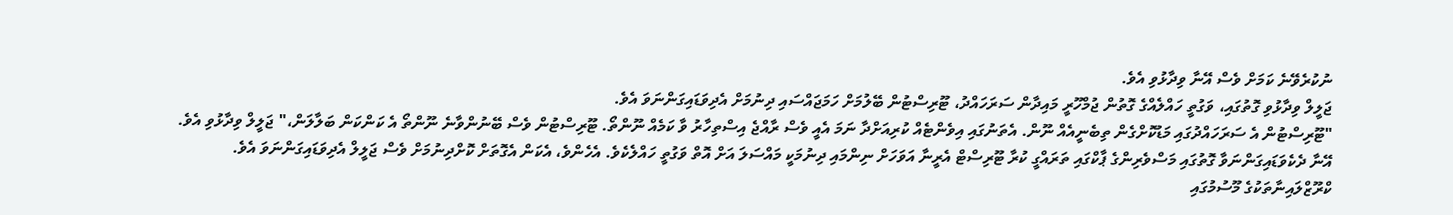ނުކުރެވޭނެ ކަމަށް ވެސް އޭނާ ވިދާޅުވި އެވެ.
ޖަލީލް ވިދާޅުވި ގޮތުގައި، ވަގުތީ ހައްލެއްގެ ގޮތުން ޖުމްހޫރީ މައިދާން ސަރަހައްދު، ޓޫރިސްޓުން ބޭލުމަށް ހަމަޖައްސައި ދިނުމަށް އެދިވަޑައިގަންނަވަ އެވެ.
"ޓޫރިސްޓުން އެ ސަރަހައްދުގައި މަޑުކޮށްގެން ތިބެނީއެއް ނޫން. އެތަނުގައި އިވެންޓެއް ކުރިއަށްދާ ނަމަ އެއީ ވެސް ރާއްޖެ އިސްތިހާރު ވާ ކަމެއް ނޫންތޯ. ޓޫރިސްޓުން ވެސް ބޭނުންވާނެ ނޫންތޯ އެ ކަންކަން ބަލާލަން،" ޖަލީލް ވިދާޅުވި އެވެ.
އޭނާ ދެކެވަޑައިގަންނަވާ ގޮތުގައި މަސްވެރިންގެ ޕާކްގައި ތަރައްގީ ކުރާ ޓޫރިސްޓް އެރީނާ އަވަހަށް ނިންމައި ދިނުމަކީ މައްސަލަ އަށް އޮތް ވަގުތީ ހައްލެކެވެ. އެހެންވެ، އެކަން އެގޮތަށް ކޮށްދިނުމަށް ވެސް ޖަލީލް އެދިވަޑައިގަންނަވަ އެވެ.
ކްރޫޒްލައިނާތަކުގެ މޫސުމުގައި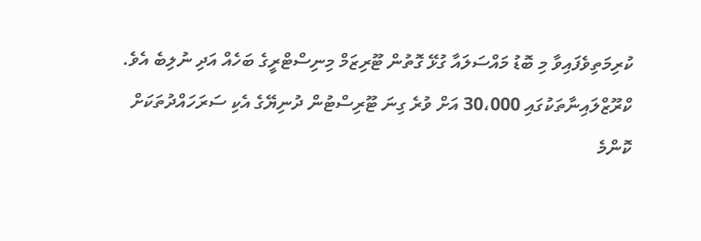ކުރިމަތިވެފައިވާ މި ބޮޑު މައްސަލައާ ގުޅޭ ގޮތުން ޓޫރިޒަމް މިނިސްޓްރީގެ ބަހެއް އަދި ނުލިބެ އެވެ.
ކްރޫޒްލައިނާތަކުގައި 30،000 އަށް ވުރެ ގިނަ ޓޫރިސްޓުން ދުނިޔޭގެ އެކި ސަރަހައްދުތަކަށް ކޮންމެ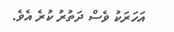އަހަރަކު ވެސް ދަތުރު ކުރެ އެވެ.